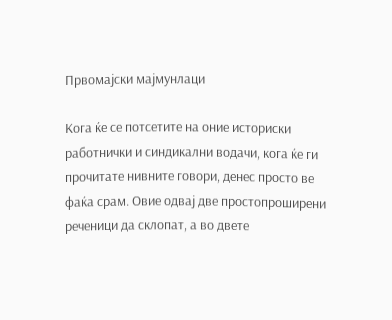Првомајски мајмунлаци

Кога ќе се потсетите на оние историски работнички и синдикални водачи, кога ќе ги прочитате нивните говори, денес просто ве фаќа срам. Овие одвај две простопроширени реченици да склопат, а во двете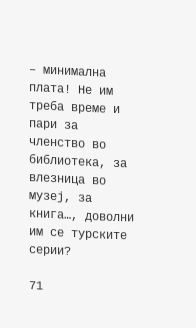– минимална плата! Не им треба време и пари за членство во библиотека, за влезница во музеј, за книга…, доволни им се турските серии?

71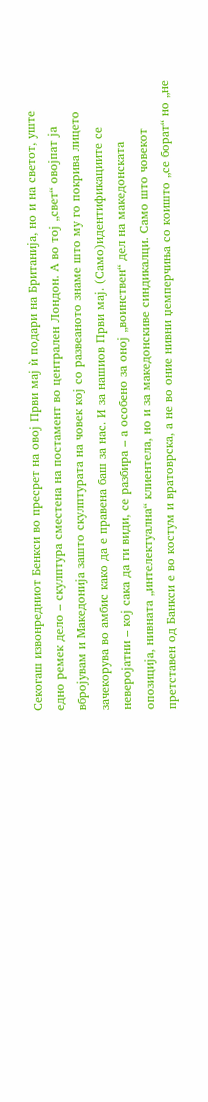Секогаш извонредниот Бенкси во пресрет на овој Први мај ѝ подари на Британија, но и на светот, уште едно ремек дело – скулптура сместена на постамент во централен Лондон. А во тој „свет“ овојпат ја вбројувам и Македонија зашто скулптурата на човек кој со развеаното знаме што му го покрива лицето зачекорува во амбис како да е правена баш за нас. И за нашиов Први мај. (Само)идентификациите се неверојатни – кој сака да ги види, се разбира – а особено за оној „воинствен“ дел на македонската опозиција, нивната „интелектуална“ клиентела, но и за македонскиве синдикалци. Само што човекот претставен од Банкси е во костум и вратоврска, а не во оние нивни џемперчиња со коишто „се борат“ но „не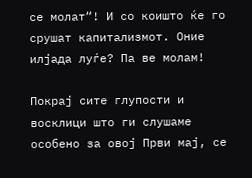се молат“! И со коишто ќе го срушат капитализмот. Оние илјада луѓе? Па ве молам!

Покрај сите глупости и восклици што ги слушаме особено за овој Први мај, се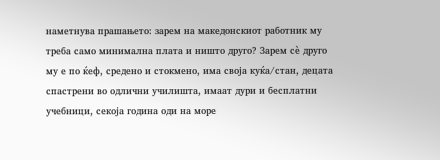наметнува прашањето: зарем на македонскиот работник му треба само минимална плата и ништо друго? Зарем сѐ друго му е по ќеф, средено и стокмено, има своја куќа/стан, децата спастрени во одлични училишта, имаат дури и бесплатни учебници, секоја година оди на море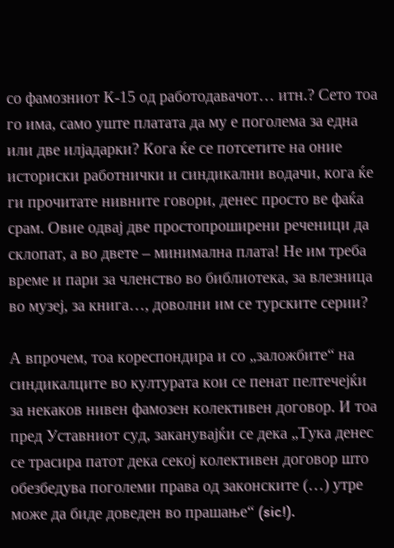со фамозниот К-15 од работодавачот… итн.? Сето тоа го има, само уште платата да му е поголема за една или две илјадарки? Кога ќе се потсетите на оние историски работнички и синдикални водачи, кога ќе ги прочитате нивните говори, денес просто ве фаќа срам. Овие одвај две простопроширени реченици да склопат, а во двете – минимална плата! Не им треба време и пари за членство во библиотека, за влезница во музеј, за книга…, доволни им се турските серии?

А впрочем, тоа кореспондира и со „заложбите“ на синдикалците во културата кои се пенат пелтечејќи за некаков нивен фамозен колективен договор. И тоа пред Уставниот суд, заканувајќи се дека „Тука денес се трасира патот дека секој колективен договор што обезбедува поголеми права од законските (…) утре може да биде доведен во прашање“ (sic!).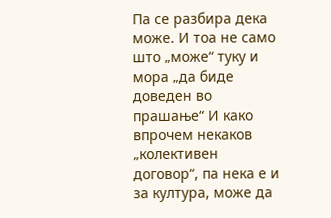Па се разбира дека може. И тоа не само што „може“ туку и мора „да биде доведен во прашање“ И како впрочем некаков „колективен договор“, па нека е и за култура, може да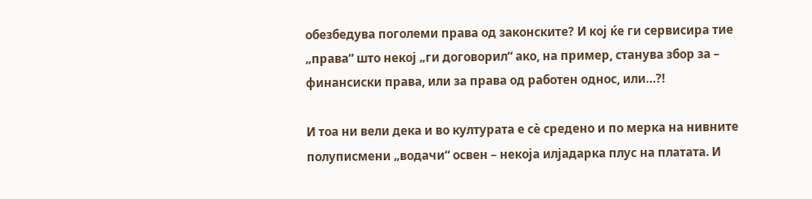обезбедува поголеми права од законските? И кој ќе ги сервисира тие „права“ што некој „ги договорил“ ако, на пример, станува збор за – финансиски права, или за права од работен однос, или…?!

И тоа ни вели дека и во културата е сѐ средено и по мерка на нивните полуписмени „водачи“ освен – некоја илјадарка плус на платата. И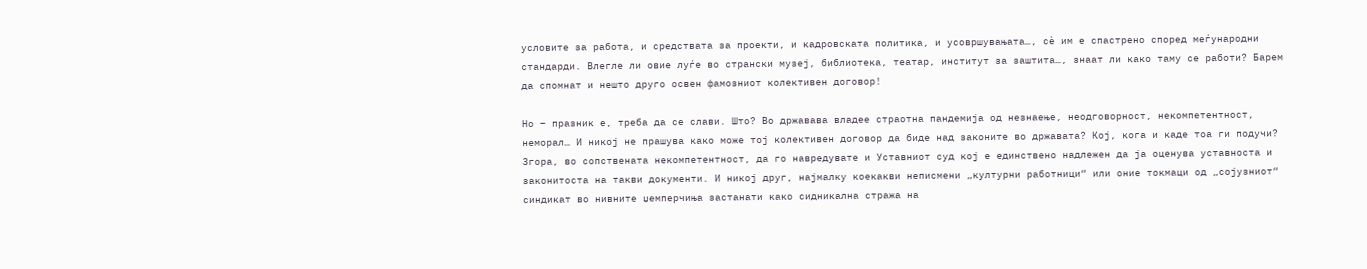условите за работа, и средствата за проекти, и кадровската политика, и усовршувањата…, сѐ им е спастрено според меѓународни стандарди. Влегле ли овие луѓе во странски музеј, библиотека, театар, институт за заштита…, знаат ли како таму се работи? Барем да спомнат и нешто друго освен фамозниот колективен договор!

Но – празник е, треба да се слави. Што? Во државава владее страотна пандемија од незнаење, неодговорност, некомпетентност, неморал… И никој не прашува како може тој колективен договор да биде над законите во државата? Кој, кога и каде тоа ги подучи? Згора, во сопствената некомпетентност, да го навредувате и Уставниот суд кој е единствено надлежен да ја оценува уставноста и законитоста на такви документи. И никој друг, најмалку коекакви неписмени „културни работници“ или оние токмаци од „сојузниот“ синдикат во нивните џемперчиња застанати како сидникална стража на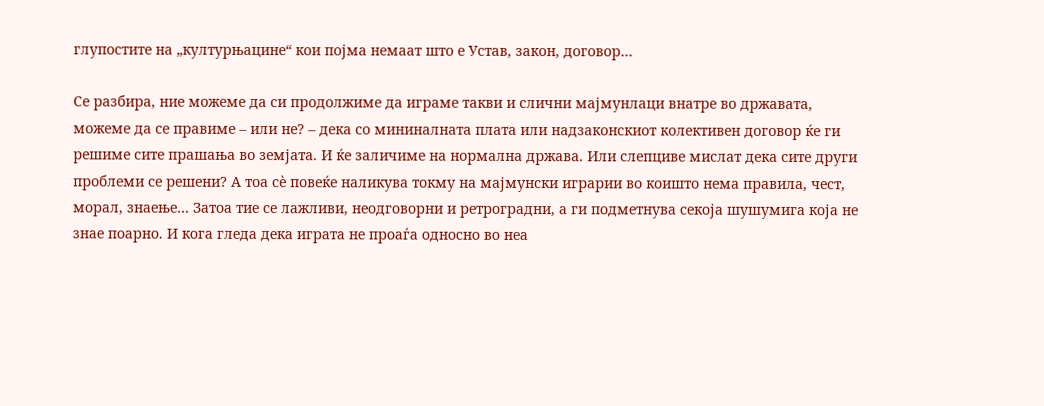глупостите на „културњацине“ кои појма немаат што е Устав, закон, договор…

Се разбира, ние можеме да си продолжиме да играме такви и слични мајмунлаци внатре во државата, можеме да се правиме – или не? – дека со мининалната плата или надзаконскиот колективен договор ќе ги решиме сите прашања во земјата. И ќе заличиме на нормална држава. Или слепциве мислат дека сите други проблеми се решени? А тоа сѐ повеќе наликува токму на мајмунски играрии во коишто нема правила, чест, морал, знаење… Затоа тие се лажливи, неодговорни и ретроградни, а ги подметнува секоја шушумига која не знае поарно. И кога гледа дека играта не проаѓа односно во неа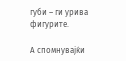губи – ги урива фигурите.

А спомнувајќи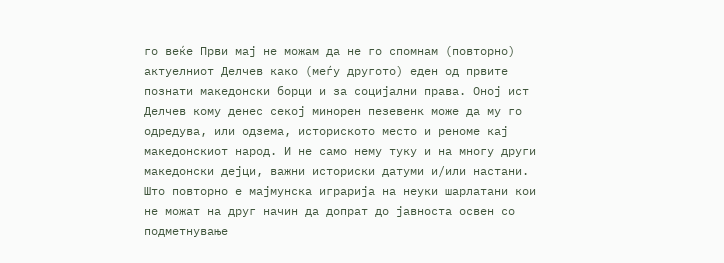го веќе Први мај не можам да не го спомнам (повторно) актуелниот Делчев како (меѓу другото) еден од првите познати македонски борци и за социјални права. Оној ист Делчев кому денес секој минорен пезевенк може да му го одредува, или одзема, историското место и реноме кај македонскиот народ. И не само нему туку и на многу други македонски дејци, важни историски датуми и/или настани. Што повторно е мајмунска играрија на неуки шарлатани кои не можат на друг начин да допрат до јавноста освен со подметнување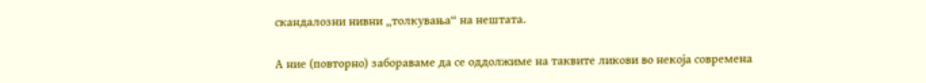скандалозни нивни „толкувања“ на нештата.

А ние (повторно) забораваме да се оддолжиме на таквите ликови во некоја современа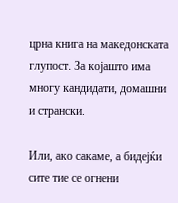црна книга на македонската глупост. За којашто има многу кандидати, домашни и странски.

Или, ако сакаме, а бидејќи сите тие се огнени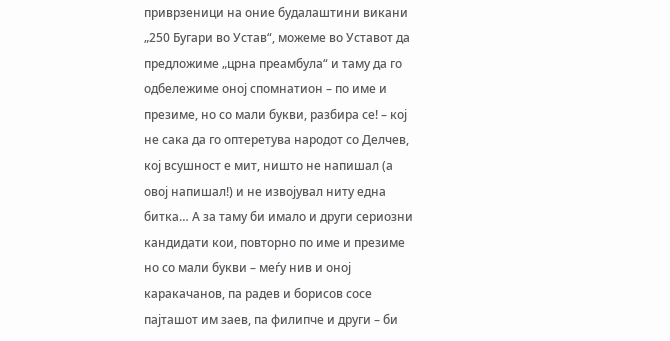приврзеници на оние будалаштини викани „250 Бугари во Устав“, можеме во Уставот да предложиме „црна преамбула“ и таму да го одбележиме оној спомнатион – по име и презиме, но со мали букви, разбира се! – кој не сака да го оптеретува народот со Делчев, кој всушност е мит, ништо не напишал (а овој напишал!) и не извојувал ниту една битка… А за таму би имало и други сериозни кандидати кои, повторно по име и презиме но со мали букви – меѓу нив и оној каракачанов, па радев и борисов сосе пајташот им заев, па филипче и други – би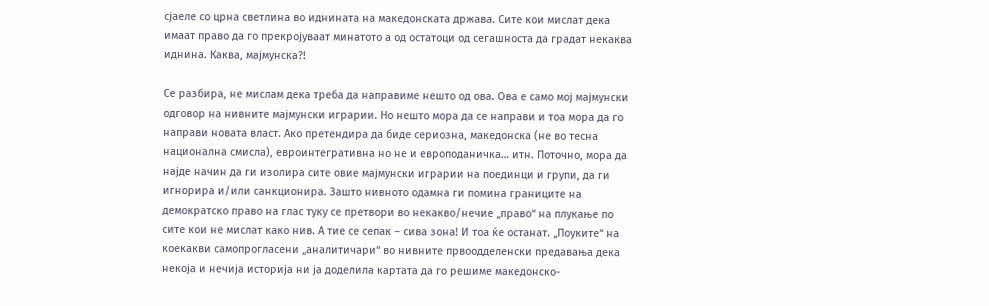сјаеле со црна светлина во иднината на македонската држава. Сите кои мислат дека имаат право да го прекројуваат минатото а од остатоци од сегашноста да градат некаква иднина. Каква, мајмунска?!

Се разбира, не мислам дека треба да направиме нешто од ова. Ова е само мој мајмунски одговор на нивните мајмунски играрии. Но нешто мора да се направи и тоа мора да го направи новата власт. Ако претендира да биде сериозна, македонска (не во тесна национална смисла), евроинтегративна но не и европоданичка… итн. Поточно, мора да најде начин да ги изолира сите овие мајмунски играрии на поединци и групи, да ги игнорира и/или санкционира. Зашто нивното одамна ги помина границите на демократско право на глас туку се претвори во некакво/нечие „право“ на плукање по сите кои не мислат како нив. А тие се сепак – сива зона! И тоа ќе останат. „Поуките“ на коекакви самопрогласени „аналитичари“ во нивните првоодделенски предавања дека некоја и нечија историја ни ја доделила картата да го решиме македонско-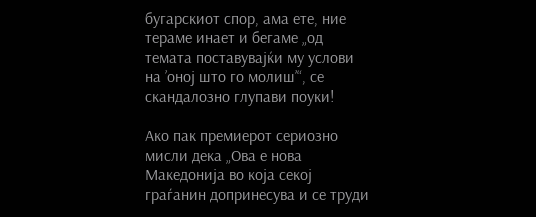бугарскиот спор, ама ете, ние тераме инает и бегаме „од темата поставувајќи му услови на ’оној што го молиш’“, се скандалозно глупави поуки!

Ако пак премиерот сериозно мисли дека „Ова е нова Македонија во која секој граѓанин допринесува и се труди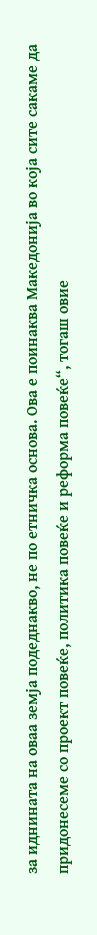за иднината на оваа земја подеднакво, не по етничка основа. Ова е поинаква Македонија во која сите сакаме да придонесеме со проект повеќе, политика повеќе и реформа повеќе“, тогаш овие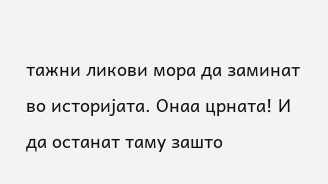тажни ликови мора да заминат во историјата. Онаа црната! И да останат таму зашто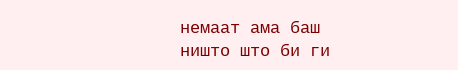немаат ама баш ништо што би ги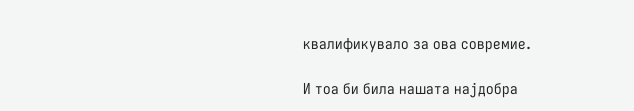квалификувало за ова совремие.

И тоа би била нашата најдобра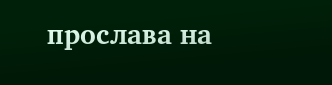прослава на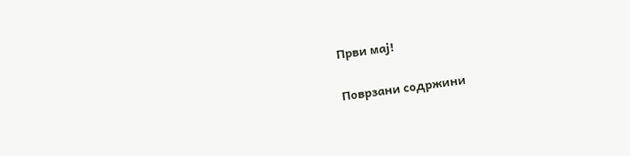Први мај!

Поврзани содржини